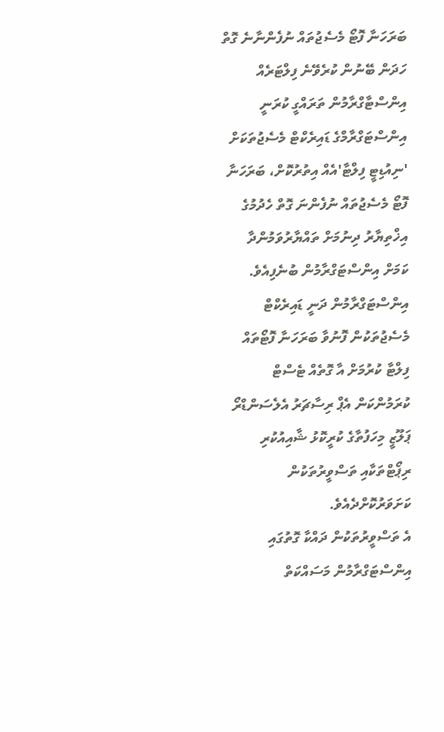ބަރަހަނާ ފޮޓޯ މެސެޖުތައް ނުފެންނާނެ ގޮތް ހަދަން ބޭނުން ކުރެވޭނެ ފިލްޓަރެއް އިންސްޓާގްރާމުން ތަރައްގީ ކުރަނީ
އިންސްޓަގްރާމްގެ ޑައިރެކްޓް މެސެޖުތަކަށް 'ނިއުޑިޓީ ފިލްޓާ'އެއް އިތުރުކޮށް، ބަރަހަނާ ފޮޓޯ މެސެޖުތައް ނުފެންނަ ގޮތް ހެދުމުގެ އިޚްތިޔާރު ދިނުމަށް ތައްޔާރުވަމުންދާ ކަމަށް އިންސްޓަގްރާމުން ބުނެފިއެވެ.
އިންސްޓަގްރާމުން ދަނީ ޑައިރެކްޓް މެސެޖުތަކުން ފޮނުވާ ބަރަހަނާ ފޮޓޯތައް ފިލްޓާ ކުރުމަށް އާ ގޮތެއް ޓެސްޓް ކުރަމުންކަން އެޕް ރިސާޗަރު އެލެސަންޑްރޯ ޕަލޫޒީ މިހަފުތާގެ ކުރީކޮޅު ޝާއިއުކުރި ރިޕޯޓްތަކާއި ތަސްވީރުތަކުން ކަށަވަރުކޮށްދެއެވެ.
އެ ތަސްވީރުތަކުން ދައްކާ ގޮތުގައި އިންސްޓަގްރާމުން މަސައްކަތް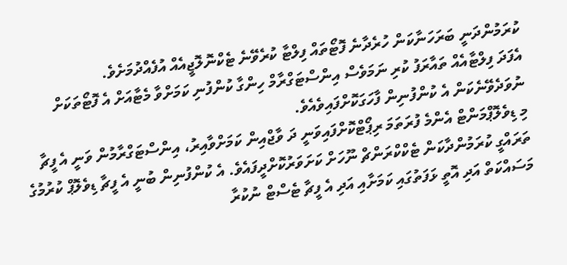ކުރަމުންދަނީ ބަރަހަނާކަން ހުރެދާނެ ފޮޓޯތައް ފިލްޓާ ކުރެވޭނެ ޓެކްނޮލޮޖީއެއް އުފެއްދުމަށެވެ.
އެފަދަ ފިލްޓާއެއް ތައާރަފު ކުރި ނަމަވެސް އިންސްޓަގްރާމް ހިންގާ ކުންފުނި ކަމަށްވާ މެޓާއަށް އެ ފޮޓޯތަކަށް ނުވަދެވޭނެކަން އެ ކުންފުނިން ފާހަގަކޮށްފައިވެއެވެ.
މި ޑިވެލޮޕްމަންޓް އެންމެ ފުރަތަމަ ރިޕޯޓްކޮށްފައިވަނީ ދަ ވާޖްއިން ކަމަށްވާއިރު، އިންސްޓަގްރާމުން ވަނީ އެ ފީޗާ ތަރައްގީ ކުރަމުންދާކަން ޓެކްކްރަންޗް ނޫހަށް ކަށަވަރުކޮށްދީފައެވެ. އެ ކުންފުނިން ބުނީ އެ ފީޗާ ޑިވެލޮޕް ކުރުމުގެ މަސައްކަތް އަދި އޮތީ ޅަފަތުގައި ކަމަށާއި އަދި އެ ފީޗާ ޓެސްޓް ނުކުރާ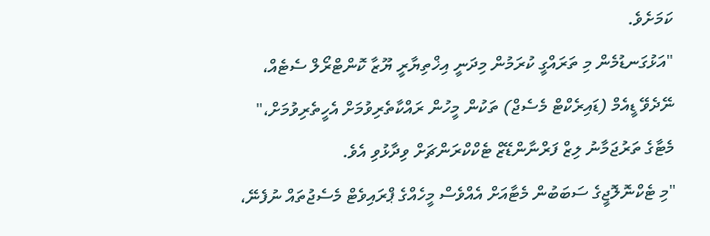ކަމަށެވެ.
"އަޅުގަނޑުމެން މި ތަރައްގީ ކުރަމުން މިދަނީ އިޚްތިޔާރީ ޔޫޒާ ކޮންޓްރޯލް ސެޓެއް، ނޭދެވޭ ޑީއެމް (ޑައިރެކްޓް މެސެޖް) ތަކުން މީހުން ރައްކާތެރިވުމަށް އެހީތެރިވުމަށް،" މެޓާގެ ތަރުޖަމާނު ލިޒް ފަރްނާންޑޭޒް ޓެކްކްރަންޗަށް ވިދާޅުވި އެވެ.
"މި ޓެކްނޮލޮޖީގެ ސަބަބުން މެޓާއަށް އެއްވެސް މީހެއްގެ ޕްރައިވެޓް މެސެޖުތައް ނުފެނޭ،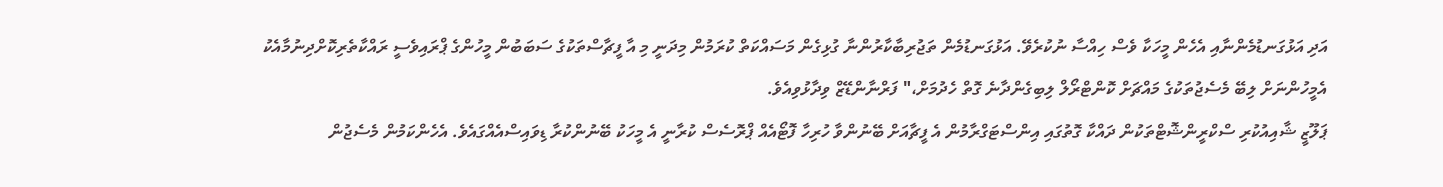އަދި އަޅުގަނޑުމެންނާއި އެހެން މީހަކާ ވެސް ހިއްސާ ނުކުރެވޭ. އަޅުގަނޑުމެން ތަޖުރިބާކާރުންނާ ގުޅިގެން މަސައްކަތް ކުރަމުން މިދަނީ މި އާ ފީޗާސްތަކުގެ ސަބަބުން މީހުންގެ ޕްރައިވެސީ ރައްކާތެރިކޮށްދިނުމާއެކު އެމީހުންނަށް ލިބޭ މެސެޖުތަކުގެ މައްޗަށް ކޮންޓްރޯލް ލިބިގެންދާނެ ގޮތް ހެދުމަށް،" ފަރްނާންޑޭޒް ވިދާޅުވިއެވެ.
ޕަލޫޒީ ޝާއިއުކުރި ސްކްރީންޝޮޓްތަކުން ދައްކާ ގޮތުގައި އިންސްޓަގްރާމުން އެ ފީޗާއަށް ބޭނުންވާ ހުރިހާ ފޮޓޯއެއް ޕްރޮސެސް ކުރާނީ އެ މީހަކު ބޭނުންކުރާ ޑިވައިސްއެއްގައެވެ. އެހެންކަމުން މެސެޖުން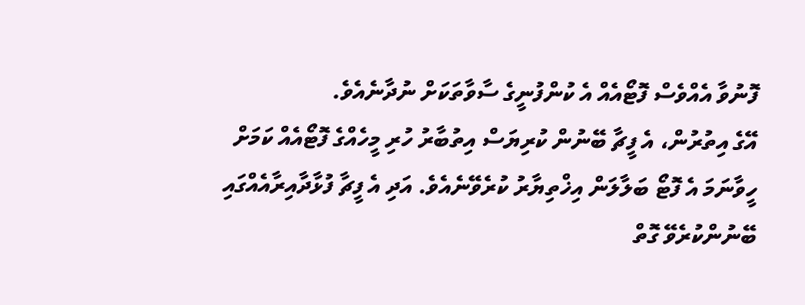ފޮނުވާ އެއްވެސް ފޮޓޯއެއް އެ ކުންފުނީގެ ސާވާތަކަށް ނުދާނެއެވެ.
އޭގެ އިތުރުން، އެ ފީޗާ ބޭނުން ކުރިޔަސް އިތުބާރު ހުރި މީހެއްގެ ފޮޓޯއެއް ކަމަށް ހީވާނަމަ އެ ފޮޓޯ ބަލާލަން އިޚްތިޔާރު ކުރެވޭނެއެވެ. އަދި އެ ފީޗާ ފުޅާދާއިރާއެއްގައި ބޭނުންކުރެވޭ ގޮތް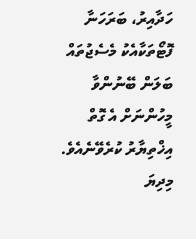ހަދާއިރު، ބަރަހަނާ ފޮޓޯތަކާއެކު މެސެޖުތައް ބަލަން ބޭނުންވާ މީހުންނަށް އެ ގޮތް އިޚްތިޔާރު ކުރެވޭނެއެވެ.
މިދިޔަ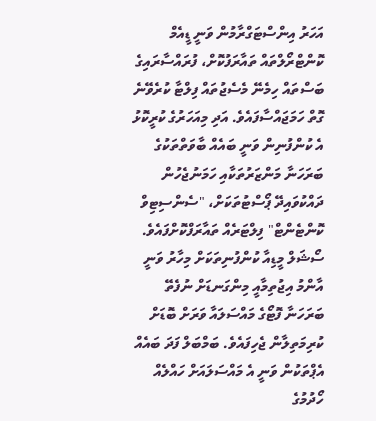އަހަރު އިންސްޓަގްރާމުން ވަނީ ޑީއެމް ކޮންޓްރޯލްތައް ތައާރަފުކޮށް، ފުރައްސާރައިގެ ބަސްތައް ހިމެނޭ މެސެޖުތައް ފިލްޓާ ކުރެވޭނެ ގޮތް ހަމަޖައްސާފައެވެ. އަދި މިއަހަރުގެ ކުރީކޮޅު އެ ކުންފުނިން ވަނީ ބައެއް ބާވަތްތަކުގެ ބަރަހަނާ މަންޒަރުތަކާއި ހަމަނުޖެހުން ދައްކުވައިދޭ ޕޯސްޓުތަކަށް، "ސެންސިޓިވް ކޮންޓެންޓް" ފިލްޓަރެއް ތައާރަފްކޮށްފައެވެ.
ސޯޝަލް މީޑިއާ ކުންފުނިތަކަށް މިހާރު ވަނީ އާންމު އިޖުތިމާއީ މިންގަނޑަށް ނުފެތޭ ބަރަހަނާ ފޮޓޯގެ މައްސަލައާ ވަރަށް ބޮޑަށް ކުރިމަތިލާން ޖެހިފައެވެ. ބަމްބަލް ފަދަ ބައެއް އެޕްތަކުން ވަނީ އެ މައްސަލައަށް ހައްލެއް ހޯދުމުގެ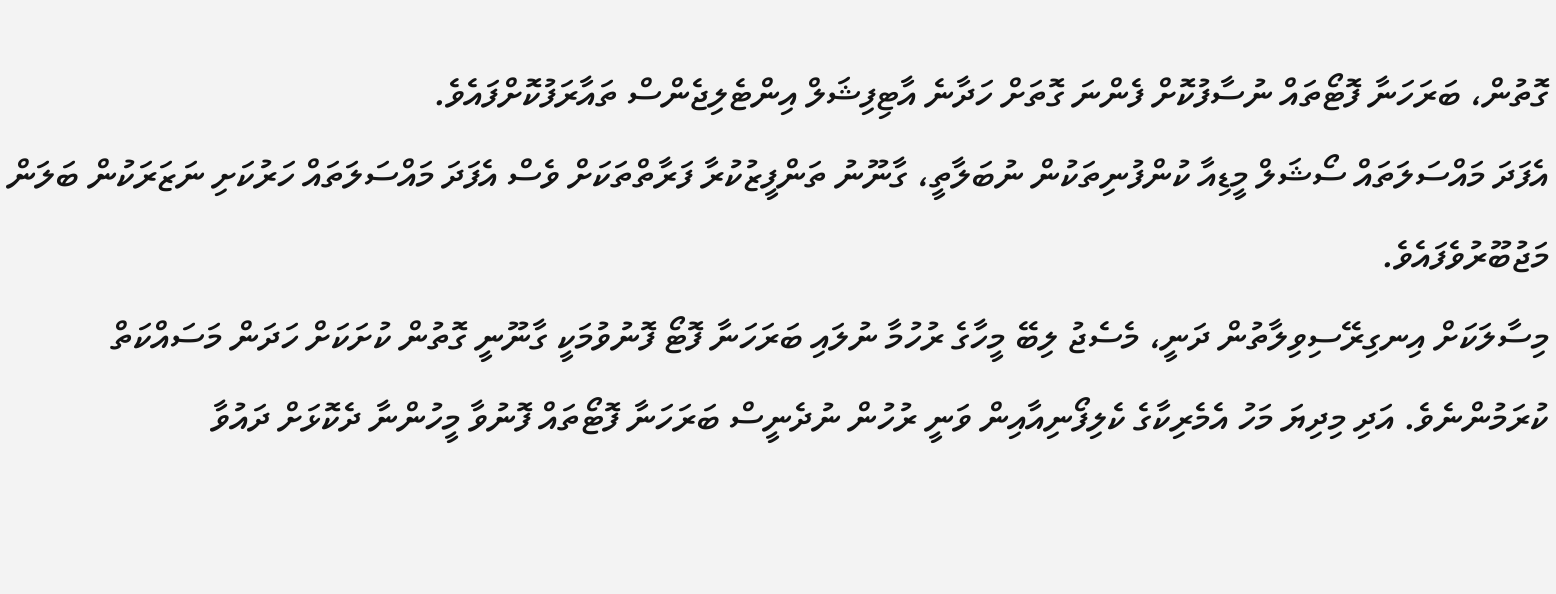ގޮތުން، ބަރަހަނާ ފޮޓޯތައް ނުސާފުކޮށް ފެންނަ ގޮތަށް ހަދާނެ އާޓިފިޝަލް އިންޓެލިޖެންސް ތައާރަފުކޮށްފައެވެ.
އެފަދަ މައްސަލަތައް ސޯޝަލް މީޑިއާ ކުންފުނިތަކުން ނުބަލާތީ، ގާނޫނު ތަންފީޒުކުރާ ފަރާތްތަކަށް ވެސް އެފަދަ މައްސަލަތައް ހަރުކަށި ނަޒަރަކުން ބަލަން މަޖުބޫރުވެފައެވެ.
މިސާލަކަށް އިނގިރޭސިވިލާތުން ދަނީ، މެސެޖު ލިބޭ މީހާގެ ރުހުމާ ނުލައި ބަރަހަނާ ފޮޓޯ ފޮނުވުމަކީ ގާނޫނީ ގޮތުން ކުށަކަށް ހަދަން މަސައްކަތް ކުރަމުންނެވެ. އަދި މިދިޔަ މަހު އެމެރިކާގެ ކެލިފޯނިއާއިން ވަނީ ރުހުން ނުދެނީސް ބަރަހަނާ ފޮޓޯތައް ފޮނުވާ މީހުންނާ ދެކޮޅަށް ދައުވާ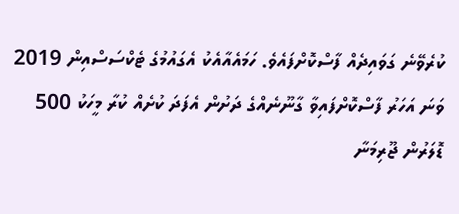ކުރެވޭނެ ގަވައިދެއް ފާސްކޮށްފައެވެ. ހަމައެއާއެކު އެގައުމުގެ ޓެކްސަސްއިން 2019 ވަނަ އަހަރު ފާސްކޮށްފައިވާ ގާނޫނެއްގެ ދަށުން އެފަދަ ކުށެއް ކުރާ މީހަކު 500 ޑޮލަރުން ޖޫރިމަނާ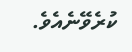ކުރެވޭނެއެވެ.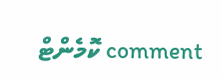comment ކޮމެންޓް